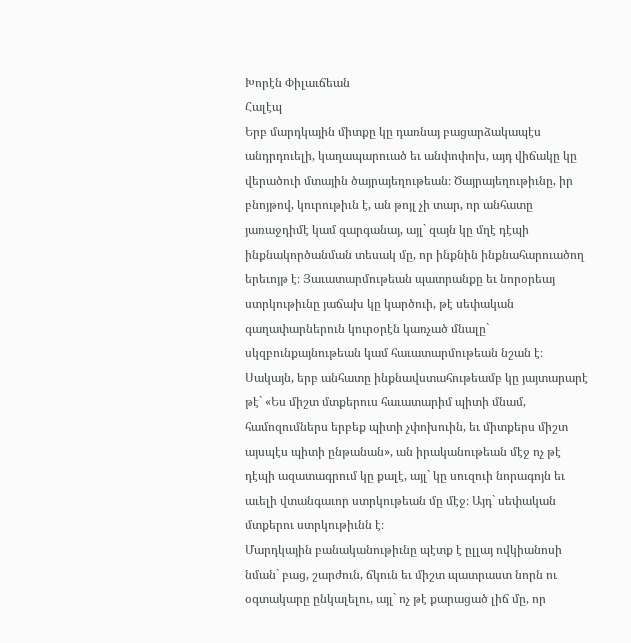Խորէն Փիլաւճեան
Հալէպ
Երբ մարդկային միտքը կը դառնայ բացարձակապէս անդրդուելի, կաղապարուած եւ անփոփոխ, այդ վիճակը կը վերածուի մտային ծայրայեղութեան։ Ծայրայեղութիւնը, իր բնոյթով, կուրութիւն է, ան թոյլ չի տար, որ անհատը յառաջդիմէ կամ զարգանայ, այլ` զայն կը մղէ դէպի ինքնակործանման տեսակ մը, որ ինքնին ինքնահարուածող երեւոյթ է։ Յաւատարմութեան պատրանքը եւ նորօրեայ ստրկութիւնը յաճախ կը կարծուի, թէ սեփական գաղափարներուն կուրօրէն կառչած մնալը` սկզբունքայնութեան կամ հաւատարմութեան նշան է։ Սակայն, երբ անհատը ինքնավստահութեամբ կը յայտարարէ թէ` «Ես միշտ մտքերուս հաւատարիմ պիտի մնամ, համոզումներս երբեք պիտի չփոխուին, եւ միտքերս միշտ այսպէս պիտի ընթանան», ան իրականութեան մէջ ոչ թէ դէպի ազատագրում կը քալէ, այլ` կը սուզուի նորագոյն եւ աւելի վտանգաւոր ստրկութեան մը մէջ։ Այդ` սեփական մտքերու ստրկութիւնն է։
Մարդկային բանականութիւնը պէտք է ըլլայ ովկիանոսի նման` բաց, շարժուն, ճկուն եւ միշտ պատրաստ նորն ու օգտակարը ընկալելու, այլ` ոչ թէ քարացած լիճ մը, որ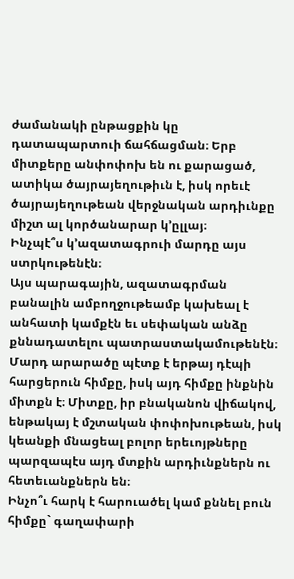ժամանակի ընթացքին կը դատապարտուի ճահճացման։ Երբ միտքերը անփոփոխ են ու քարացած, ատիկա ծայրայեղութիւն է, իսկ որեւէ ծայրայեղութեան վերջնական արդիւնքը միշտ ալ կործանարար կ’ըլլայ։
Ինչպէ՞ս կ’ազատագրուի մարդը այս ստրկութենէն։
Այս պարագային, ազատագրման բանալին ամբողջութեամբ կախեալ է անհատի կամքէն եւ սեփական անձը քննադատելու պատրաստակամութենէն։ Մարդ արարածը պէտք է երթայ դէպի հարցերուն հիմքը, իսկ այդ հիմքը ինքնին միտքն է։ Միտքը, իր բնականոն վիճակով, ենթակայ է մշտական փոփոխութեան, իսկ կեանքի մնացեալ բոլոր երեւոյթները պարզապէս այդ մտքին արդիւնքներն ու հետեւանքներն են։
Ինչո՞ւ հարկ է հարուածել կամ քննել բուն հիմքը` գաղափարի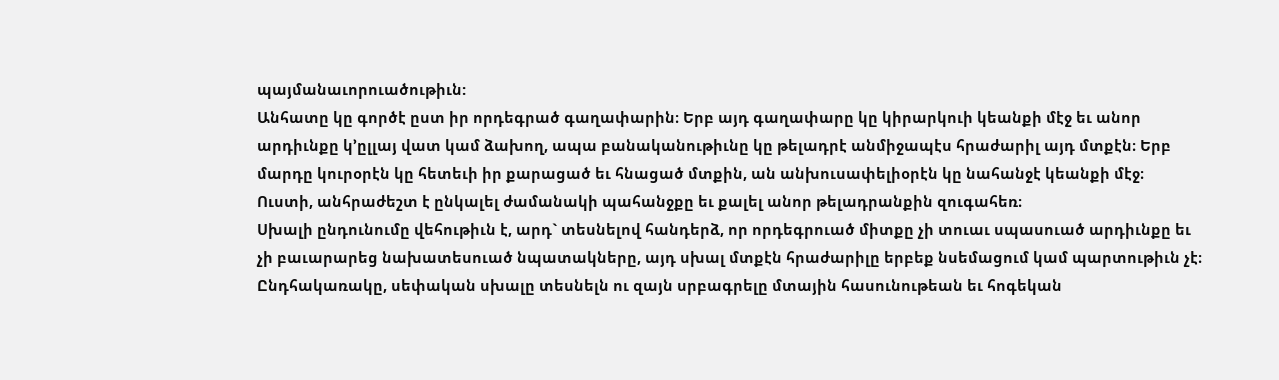պայմանաւորուածութիւն:
Անհատը կը գործէ ըստ իր որդեգրած գաղափարին։ Երբ այդ գաղափարը կը կիրարկուի կեանքի մէջ եւ անոր արդիւնքը կ’ըլլայ վատ կամ ձախող, ապա բանականութիւնը կը թելադրէ անմիջապէս հրաժարիլ այդ մտքէն։ Երբ մարդը կուրօրէն կը հետեւի իր քարացած եւ հնացած մտքին, ան անխուսափելիօրէն կը նահանջէ կեանքի մէջ։ Ուստի, անհրաժեշտ է ընկալել ժամանակի պահանջքը եւ քալել անոր թելադրանքին զուգահեռ։
Սխալի ընդունումը վեհութիւն է, արդ` տեսնելով հանդերձ, որ որդեգրուած միտքը չի տուաւ սպասուած արդիւնքը եւ չի բաւարարեց նախատեսուած նպատակները, այդ սխալ մտքէն հրաժարիլը երբեք նսեմացում կամ պարտութիւն չէ։ Ընդհակառակը, սեփական սխալը տեսնելն ու զայն սրբագրելը մտային հասունութեան եւ հոգեկան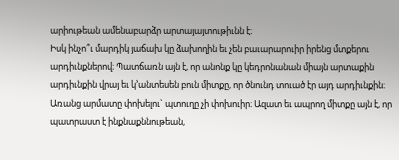արիութեան ամենաբարձր արտայայտութիւնն է։
Իսկ ինչո՞ւ մարդիկ յաճախ կը ձախողին եւ չեն բաւարարուիր իրենց մտքերու արդիւնքներով։ Պատճառն այն է, որ անոնք կը կեդրոնանան միայն արտաքին արդիւնքին վրայ եւ կ’անտեսեն բուն միտքը, որ ծնունդ տուած էր այդ արդիւնքին։ Առանց արմատը փոխելու` պտուղը չի փոխուիր։ Ազատ եւ ապրող միտքը այն է, որ պատրաստ է ինքնաքննութեան,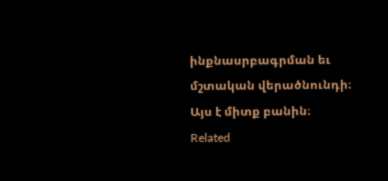ինքնասրբագրման եւ մշտական վերածնունդի։ Այս է միտք բանին։
Related